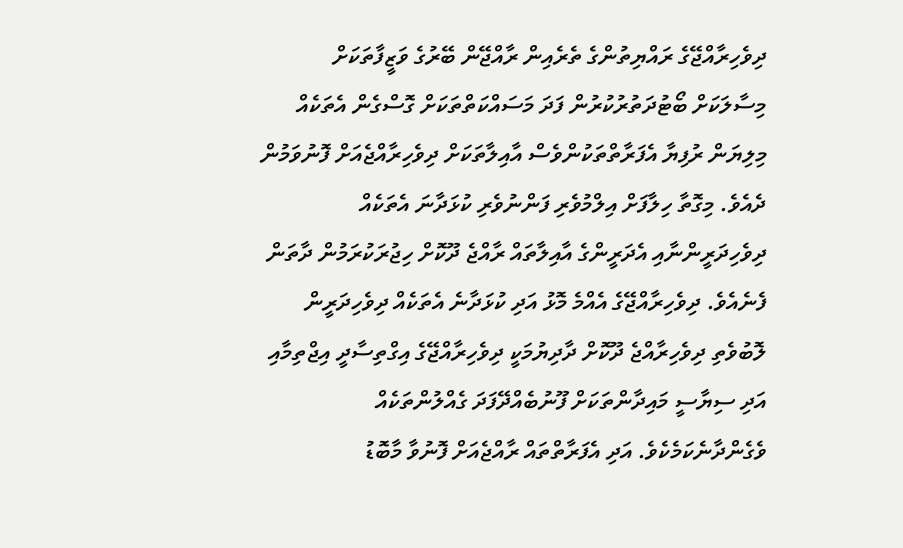ދިވެހިރާއްޖޭގެ ރައްޔިތުންގެ ތެރެއިން ރާއްޖޭން ބޭރުގެ ވަޒީފާތަކަށް މިސާލަކަށް ބޯޓުދަތުރުކުރުން ފަދަ މަސައްކަތްތަކަށް ގޮސްގެން އެތަކެއް މިލިޔަން ރުފިޔާ އެފަރާތްތަކުންވެސް އާއިލާތަކަށް ދިވެހިރާއްޖެއަށް ފޮނުވަމުން ދެއެވެ. މިގޮތާ ހިލާފަށް އިލްމުވެރި ފަންނުވެރި ކުޅަދާނަ އެތަކެއް ދިވެހިދަރީންނާއި އެދަރީންގެ އާއިލާތައް ރާއްޖެ ދޫކޮށް ހިޖުރަކުރަމުން ދާތަން ފެނެއެވެ. ދިވެހިރާއްޖޭގެ އެއްމެ މޮޅު އަދި ކުޅަދާނެ އެތަކެއް ދިވެހިދަރީން ލޮބުވެތި ދިވެހިރާއްޖެ ދޫކޮށް ދާދިޔުމަކީ ދިވެހިރާއްޖޭގެ އިގްތިސާދީ އިޖްތިމާއި އަދި ސިޔާސީ މައިދާންތަކަށް ފޫނުބެއްދޭފަދަ ގެއްލުންތަކެއް ވެގެންދާނެކަމެކެވެ. އަދި އެފަރާތްތައް ރާއްޖެއަށް ފޮނުވާ މާބޮޑު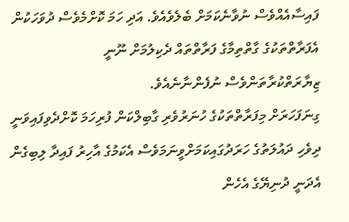ފައިސާއެއްވެސް ނުވާނެކަމަށް ބެލެވެއެވެ. އަދި ހަމަ ކޮށްމެވެސް ދުވަހަކުން އެފަރާތްތަކުގެ ގާތްތިމާގެ ފަރާތްތައް ދެކިލުމަށް ނޫނީ ޒިޔާރަތްކުރާތަންވެސް ނުފެންނާނެއެވެ.
ގިނަފަހަރަށް މިފަރާތްތަކުގެ ހުނަރުވެރި ގާބިލްކަން ފުރިހަމަ ކޮށްދެވިފައިވަނީ ދިވެހި ދައުލަތުގެ ހަރަދުގައިކަމަށްވީނަމަވެސް އެކަމުގެ އާހިރު ފައިދާ ލިބިގެން އެދަނީ ދުނިޔޭގެ އެހެން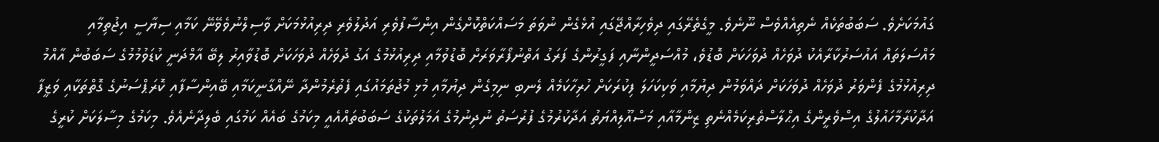ގައުމަކަށެވެ. ސަބަބުތަކެއް ނެތިއެއްވެސް ނޫނެވެ. މީގެތެރޭގައި ދިވެހިރާއްޖޭގައި އުޅެގެން ނުވަތަ މަސައްކަތްކޮށްގެން އިންސާފުވެރި އަދުލުވެރި ދިރިއުޅުމަކަށް ވާސިލްނުވެވޭނޭ ކަމާއި ސިޔާސީ އިޖުތިމާއި މައްސަލަތައް އައުސަރުކާރާއެކު ދުވަހެއް ދުވަހަކަށް ބޮޑުވެ، މުއްސަދީންނާއި ފަގީރުންގެ ފަރަގު އަތްނުފޯރާވަރަށް ބޮޑުވުމާއި ދިރިއުޅުމުގެ އަގު ދުވަހެއް ދުވަހަކަށް ބޮޑުވާއިރު ލިބޭ އާމްދަނީ ކުޑަވުމުމުގެ ސަބަބުން އާއްމު ދިރިއުޅުމުގެ ފެންވަރު ދުވަހެއް ދުވަހަކަށް ދައްވަމުން ދިޔުމާއި ވަކިކަހަލަ ފިކުރަކަށް ހުރިހާކަމެއް ލެނބި ނިމިގެން ދިޔުމާއި މުޅި މުޖުތަމައުގައި ފެތުރެމުންދާ ނޭއްގާނީކަމާއި ބޭއިންސާފާއި ކޮރަޕްސަނުގެ ގޮތްތަކާއި ވަޒީފާ އަދާކުރާމާހައުލުގެ އިސްވެރީންގެ އިޙްލާސްތެރިކަމެއްނެތި ޒިންމާއާއި މަސްއޫލިއްޔަތު އަދާކުރުމުގެ ފުރުސަތު ނުދިނުމުގެ އަމަލުތަކުގެ ސަބަބުތައްއެއީ މިކަމުގެ ބައެއް ކަމުގައި ބެލިދާނެއެވެ. މިކަމުގެ މިސާލަކަށް ކުރީގެ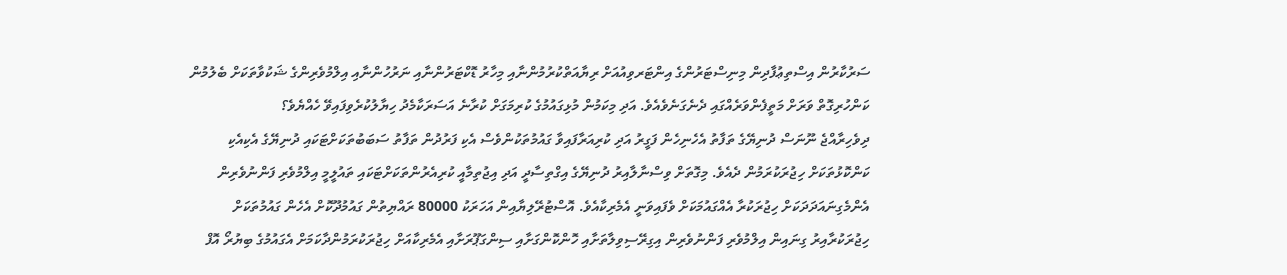ސަރުކާރުން އިސްތިޢުފާދިން މިނިސްޓަރުންގެ އިންޓަރވިއުއަށް ރިޔާއަތްކުރުމުންނާއި މިހާރު ޑޮކްޓަރުންނާއި ނަރުހުންނާއި އިލްމުވެރިންގެ ޝަކުވާތަކަށް ބެލުމުން ކަންހުރިގޮތް ވަރަށް މަތީފެންވަރެއްގައި ދެނެގަނެވެއެވެ. އަދި މިކަމުން މުޅިގައުމުގެ ކުރިމަގަށް ކުރާނެ އަސަރަކާމެދު ހިޔާލުކުރެވިފައިވޭ ހެއްޔެވެ؟
ދިވެހިރާއްޖެ ނޫނަސް ދުނިޔޭގެ ތަފާތު އެހެނިހެން ފަގީރު އަދި ކުރިއަރާފައިވާ ގައުމުތަކުންވެސް އެކި ފަރުދުން ތަފާތު ސަބަބުތަކަށްޓަކައި ދުނިޔޭގެ އެކިއެކި ކަންކޮޅުތަކަށް ހިޖުރަކުރަމުން ދެއެވެ. މިގޮތަށް ވިސްނާލާއިރު ދުނިޔޭގެ އިގްތިސާދީ އަދި އިޖުތިމާއީ ކުރިއެރުންތަކަށްޓަކައި ތައުލީމީ އިލްމުވެރި ފަންނުވެރިން އެންމެގިނައަދަދަކަށް ހިޖުރަކުރާ އެއްގައުމަކަށް ވެފައިވަނީ އެމެރިކާއެވެ. އޮސްޓުރޭލިޔާއިން އަހަރަކު 80000 ރައްޔިތުން ގައުމުދޫކޮށް އެހެން ގައުމުތަކަށް ހިޖުރަކުރާއިރު ގިނައިން އިލްމުވެރި ފަންނުވެރިން އިގިރޭސިވިލާތަށާއި ހޮންކޮންގަށާއި ސިންގަޕޫރަށާއި އެމެރިކާއަށް ހިޖުރަކުރަމުންދާކަމަށް އެގައުމުގެ ބިޔުރޯ އޮފް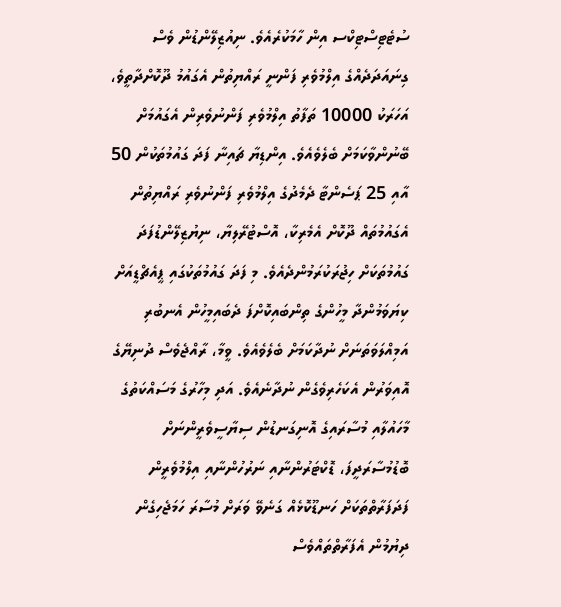ސުޓެޓިސްޓިކްސ އިން ހާމަކުރެއެވެ. ނިއުޒިލޭންޑުން ވެސް ގިނައަދަދެއްގެ އިލްމުވެރި ފަންނީ ރައްޔިތުން އެގައުމު ދޫކޮށްދާތީވެ، އަހަރަކު 10000 ތަފާތު އިލްމުވެރި ފަންނުވެރިން އެގައުމަށް ބޭނުންވާކަމަށް ބެލެވެއެވެ. އިންޑިޔާ ޗައިނާ ފަދަ ގައުމުތަކުން 50 އާއި 25 ޕަސެންޓާ ދެމެދުގެ އިލްމުވެރި ފަންނުވެރި ރައްޔިތުން އެގައުމުތައް ދޫކޮށް އެމެރިކާ، އޮސްޓުރޭލިޔާ، ނިޔުޒިލޭންޑުފަދަ ގައުމުތަކަށް ހިޖުރަކުރަމުންދެއެވެ. މި ފަދަ ގައުމުތަކުގައި ޕީއެޗްޑީއަށް ކިޔަވަމުންދާ މީހުންގެ ތިންބައިކޮށްފަ ދެބައިމީހުން އެނބުރި އަމިއްލަވަތަނަށް ނުދާކަމަށް ބެލެވެއެވެ. ވީމާ، ރާއްޖެވެސް ދުނިޔޭގެ އޮއިވަރުން އެކަހެރިވެގެން ނުދާނެއެވެ. އަދި މިހާރުގެ މަސައްކަތުގެ މާހައުލާއި މުސާރައިގެ އޮނިގަނޑުން ސިޔާސީވެރީންނަށް ބޮޑުމުސާރަދީފަ، ޑޮކްޓަރުންނާއި ނަރުހުންނާއި އިލްމުވެރީން ފަދަފަރާތްތަކަށް ހަނޑޫކޮޅެއް ގަނެވޭ ވަރަށް މުސާރަ ހަމަޖެހިގެން ދިޔުމުން އެފަރާތްތައްވެސް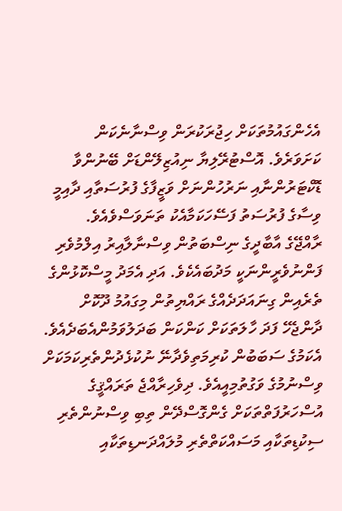އެހެންގައުމުތަކަށް ހިޖުރަކުރަން ވިސްނާނެކަން ކަށަވަރެވެ. އޮސްޓުރޭލިޔާ ނިއުޒިލޭންޑަށް ބޭނުންވާ ޑޮކްޓަރުންނާއި ނަރުހުންނަށް ވަޒީފާގެ ފުރުސަތާއި ދާއިމީ ވިސާގެ ފުރުސަތު ފަސޭހަކަމާއެކު ތަނަވަސްވެއެވެ.
ރާއްޖޭގެ އާބާދީގެ ނިސްބަތުން ވިސްނާލާއިރު އިލްމުވެރި ފަންނުވެރީންނަކީ މަދުބައެކެވެ. އަދި އެމަދު މީސްކޮޅުންގެ ތެރެއިން ގިނައަދަދެއްގެ ރައްޔިތުން މިގައުމު ދޫކޮށް ދާންޖެހޭ ފަދަ ހާލަތަކަށް ކަންކަން ބަދަލުވަމުންއެބަދެއެވެ. އެކަމުގެ ސަބަބުން ކުރިމަތިވެދާނޭ ނުކުޅެދުންތެރިކަމަކަށް ވިސްނުމުގެ ވަގުތުމިއީއެވެ. ދިވެހިރާއްޖެ ތަރައްޤީގެ އުސްހަރުފަތްތަކަށް ގެންގޮސްދޭން ތިބި ވިސްނުންތެރި ސިކުޑިތަކާއި މަސައްކަތްތެރި މުލައްދަނޑިތަކާއި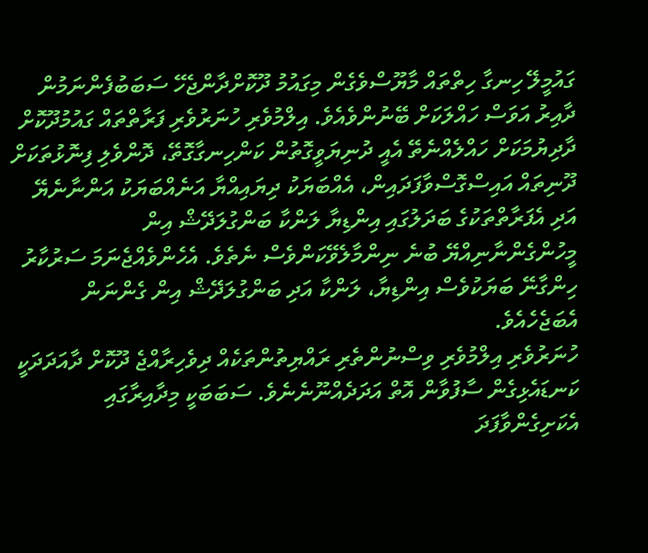ގައުމީލޭ ހިނގާ ހިތްތައް މާޔޫސްވެގެން މިގައުމު ދޫކޮށްދާންޖެހޭ ސަބަބުފެންނަމުން ދާއިރު އަވަސް ހައްލަކަށް ބޭނުންވެއެވެ. އިލްމުވެރި ހުނަރުވެރި ފަރާތްތައް ގައުމުދޫކޮށް ދާދިޔުމަކަށް ހައްލެއްނެތޭ އެއީ ދުނިޔަވީގޮތުން ކަންހިނގާގޮތޭ، ދޮންވެލި ފިނޮޅުތަކަށް ދޫނިތައް އައިސްގޮސްވާފަދައިން، އެއްބަޔަކު ދިޔައިއްޔާ އަނެއްބަޔަކު އަންނާނެޔޭ އަދި އެފަރާތްތަކުގެ ބަދަލުގައި އިންޑިޔާ ލަންކާ ބަންގުލަދޭޝް އިން މީހުންގެންނާނިއްޔޭ ބުނެ ނިންމާލެވޭކަންވެސް ނެތެވެ. އެހެންވެއްޖެނަމަ ސަރުކާރު ހިންގާނޭ ބަޔަކުވެސް އިންޑިޔާ، ލަންކާ އަދި ބަންގުލަދޭޝް އިން ގެންނަން އެބަޖެހެއެވެ.
ހުނަރުވެރި އިލްމުވެރި ވިސްނުންތެރި ރައްޔިތުންތަކެއް ދިވެހިރާއްޖެ ދޫކޮށް ދާއަދަދަކީ ކަނޑައެޅިގެން ސާފުވާން އޮތް އަދަދެއްނޫނެނެވެ. ސަބަބަކީ މިދާއިރާގައި އެކަށިގެންވާފަދަ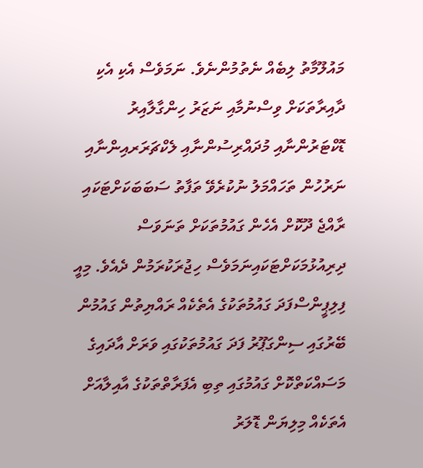މައުލޫމާތު ލިބެއް ނެތުމުންނެވެ. ނަމަވެސް އެކި އެކި ދާއިރާތަކަށް ވިސްނުމާއި ނަޒަރު ހިންގާލާއިރު ޑޮކްޓަރުންނާއި މުދައްރިސުންނާއި ލެކްޗަރަރއިންނާއި ނަރުހުން ތަހައްމަލު ނުކުރެވޭ ތަފާތު ސަބަބަކަށްޓަކައި ރާއްޖެ ދޫކޮށް އެހެން ގައުމުތަކަށް ތަނަވަސް ދިރިއުޅުމަކަށްޓަކައިނަމަވެސް ހިޖުރަކުރަމުން ދެއެވެ. މިއީ ފިލިޕީންސްފަދަ ގައުމުތަކުގެ އެތެކެއް ރައްޔިތުން ގައުމުން ބޭރުގައި ސިންގަޕޫރު ފަދަ ގައުމުތަކުގައި ވަރަށް އާދައިގެ މަސައްކަތްކޮށް ގައުމުގައި ތިބި އެފަރާތްތަކުގެ އާއިލާއަށް އެތަކެއް މިލިޔަން ޑޮލަރު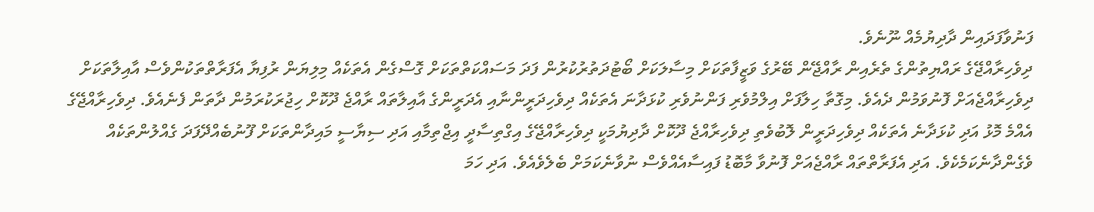ފަނުވާފަދައިން ދާދިޔުމެއް ނޫނެވެ.
ދިވެހިރާއްޖޭގެ ރައްޔިތުންގެ ތެރެއިން ރާއްޖޭން ބޭރުގެ ވަޒީފާތަކަށް މިސާލަކަށް ބޯޓުދަތުރުކުރުން ފަދަ މަސައްކަތްތަކަށް ގޮސްގެން އެތަކެއް މިލިޔަން ރުފިޔާ އެފަރާތްތަކުންވެސް އާއިލާތަކަށް ދިވެހިރާއްޖެއަށް ފޮނުވަމުން ދެއެވެ. މިގޮތާ ހިލާފަށް އިލްމުވެރި ފަންނުވެރި ކުޅަދާނަ އެތަކެއް ދިވެހިދަރީންނާއި އެދަރީންގެ އާއިލާތައް ރާއްޖެ ދޫކޮށް ހިޖުރަކުރަމުން ދާތަން ފެނެއެވެ. ދިވެހިރާއްޖޭގެ އެއްމެ މޮޅު އަދި ކުޅަދާނެ އެތަކެއް ދިވެހިދަރީން ލޮބުވެތި ދިވެހިރާއްޖެ ދޫކޮށް ދާދިޔުމަކީ ދިވެހިރާއްޖޭގެ އިގްތިސާދީ އިޖްތިމާއި އަދި ސިޔާސީ މައިދާންތަކަށް ފޫނުބެއްދޭފަދަ ގެއްލުންތަކެއް ވެގެންދާނެކަމެކެވެ. އަދި އެފަރާތްތައް ރާއްޖެއަށް ފޮނުވާ މާބޮޑު ފައިސާއެއްވެސް ނުވާނެކަމަށް ބެލެވެއެވެ. އަދި ހަމަ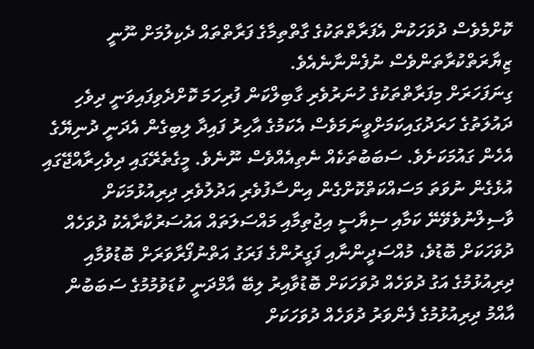ކޮށްމެވެސް ދުވަހަކުން އެފަރާތްތަކުގެ ގާތްތިމާގެ ފަރާތްތައް ދެކިލުމަށް ނޫނީ ޒިޔާރަތްކުރާތަންވެސް ނުފެންނާނެއެވެ.
ގިނަފަހަރަށް މިފަރާތްތަކުގެ ހުނަރުވެރި ގާބިލްކަން ފުރިހަމަ ކޮށްދެވިފައިވަނީ ދިވެހި ދައުލަތުގެ ހަރަދުގައިކަމަށްވީނަމަވެސް އެކަމުގެ އާހިރު ފައިދާ ލިބިގެން އެދަނީ ދުނިޔޭގެ އެހެން ގައުމަކަށެވެ. ސަބަބުތަކެއް ނެތިއެއްވެސް ނޫނެވެ. މީގެތެރޭގައި ދިވެހިރާއްޖޭގައި އުޅެގެން ނުވަތަ މަސައްކަތްކޮށްގެން އިންސާފުވެރި އަދުލުވެރި ދިރިއުޅުމަކަށް ވާސިލްނުވެވޭނޭ ކަމާއި ސިޔާސީ އިޖުތިމާއި މައްސަލަތައް އައުސަރުކާރާއެކު ދުވަހެއް ދުވަހަކަށް ބޮޑުވެ، މުއްސަދީންނާއި ފަގީރުންގެ ފަރަގު އަތްނުފޯރާވަރަށް ބޮޑުވުމާއި ދިރިއުޅުމުގެ އަގު ދުވަހެއް ދުވަހަކަށް ބޮޑުވާއިރު ލިބޭ އާމްދަނީ ކުޑަވުމުމުގެ ސަބަބުން އާއްމު ދިރިއުޅުމުގެ ފެންވަރު ދުވަހެއް ދުވަހަކަށް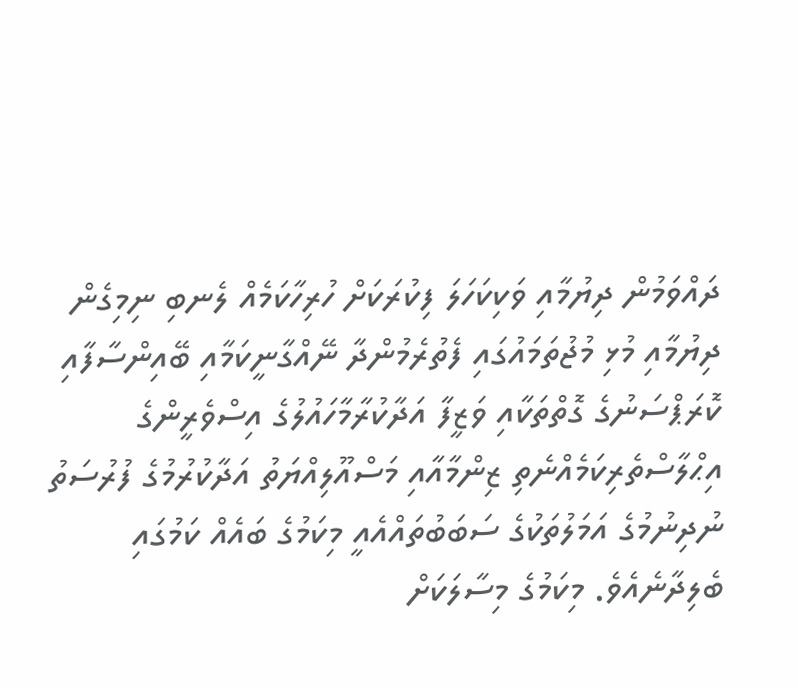ދައްވަމުން ދިޔުމާއި ވަކިކަހަލަ ފިކުރަކަށް ހުރިހާކަމެއް ލެނބި ނިމިގެން ދިޔުމާއި މުޅި މުޖުތަމައުގައި ފެތުރެމުންދާ ނޭއްގާނީކަމާއި ބޭއިންސާފާއި ކޮރަޕްސަނުގެ ގޮތްތަކާއި ވަޒީފާ އަދާކުރާމާހައުލުގެ އިސްވެރީންގެ އިޙްލާސްތެރިކަމެއްނެތި ޒިންމާއާއި މަސްއޫލިއްޔަތު އަދާކުރުމުގެ ފުރުސަތު ނުދިނުމުގެ އަމަލުތަކުގެ ސަބަބުތައްއެއީ މިކަމުގެ ބައެއް ކަމުގައި ބެލިދާނެއެވެ. މިކަމުގެ މިސާލަކަށް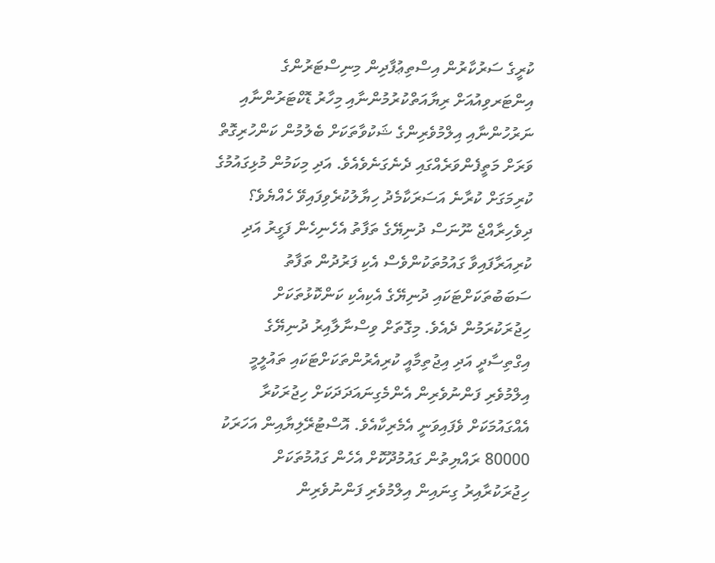ކުރީގެ ސަރުކާރުން އިސްތިޢުފާދިން މިނިސްޓަރުންގެ އިންޓަރވިއުއަށް ރިޔާއަތްކުރުމުންނާއި މިހާރު ޑޮކްޓަރުންނާއި ނަރުހުންނާއި އިލްމުވެރިންގެ ޝަކުވާތަކަށް ބެލުމުން ކަންހުރިގޮތް ވަރަށް މަތީފެންވަރެއްގައި ދެނެގަނެވެއެވެ. އަދި މިކަމުން މުޅިގައުމުގެ ކުރިމަގަށް ކުރާނެ އަސަރަކާމެދު ހިޔާލުކުރެވިފައިވޭ ހެއްޔެވެ؟
ދިވެހިރާއްޖެ ނޫނަސް ދުނިޔޭގެ ތަފާތު އެހެނިހެން ފަގީރު އަދި ކުރިއަރާފައިވާ ގައުމުތަކުންވެސް އެކި ފަރުދުން ތަފާތު ސަބަބުތަކަށްޓަކައި ދުނިޔޭގެ އެކިއެކި ކަންކޮޅުތަކަށް ހިޖުރަކުރަމުން ދެއެވެ. މިގޮތަށް ވިސްނާލާއިރު ދުނިޔޭގެ އިގްތިސާދީ އަދި އިޖުތިމާއީ ކުރިއެރުންތަކަށްޓަކައި ތައުލީމީ އިލްމުވެރި ފަންނުވެރިން އެންމެގިނައަދަދަކަށް ހިޖުރަކުރާ އެއްގައުމަކަށް ވެފައިވަނީ އެމެރިކާއެވެ. އޮސްޓުރޭލިޔާއިން އަހަރަކު 80000 ރައްޔިތުން ގައުމުދޫކޮށް އެހެން ގައުމުތަކަށް ހިޖުރަކުރާއިރު ގިނައިން އިލްމުވެރި ފަންނުވެރިން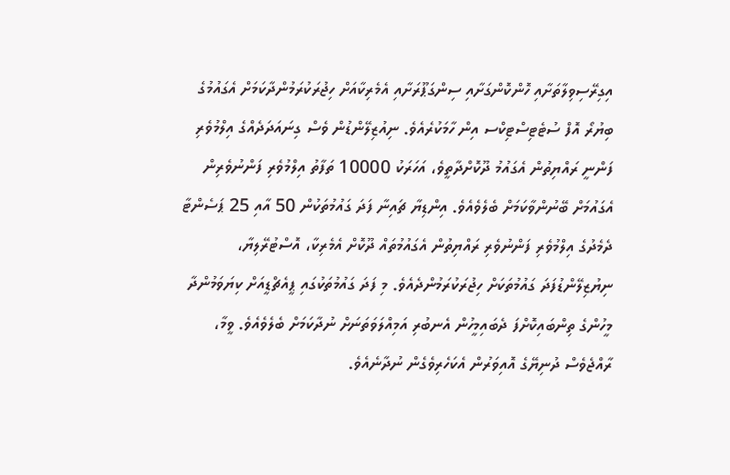އިގިރޭސިވިލާތަށާއި ހޮންކޮންގަށާއި ސިންގަޕޫރަށާއި އެމެރިކާއަށް ހިޖުރަކުރަމުންދާކަމަށް އެގައުމުގެ ބިޔުރޯ އޮފް ސުޓެޓިސްޓިކްސ އިން ހާމަކުރެއެވެ. ނިއުޒިލޭންޑުން ވެސް ގިނައަދަދެއްގެ އިލްމުވެރި ފަންނީ ރައްޔިތުން އެގައުމު ދޫކޮށްދާތީވެ، އަހަރަކު 10000 ތަފާތު އިލްމުވެރި ފަންނުވެރިން އެގައުމަށް ބޭނުންވާކަމަށް ބެލެވެއެވެ. އިންޑިޔާ ޗައިނާ ފަދަ ގައުމުތަކުން 50 އާއި 25 ޕަސެންޓާ ދެމެދުގެ އިލްމުވެރި ފަންނުވެރި ރައްޔިތުން އެގައުމުތައް ދޫކޮށް އެމެރިކާ، އޮސްޓުރޭލިޔާ، ނިޔުޒިލޭންޑުފަދަ ގައުމުތަކަށް ހިޖުރަކުރަމުންދެއެވެ. މި ފަދަ ގައުމުތަކުގައި ޕީއެޗްޑީއަށް ކިޔަވަމުންދާ މީހުންގެ ތިންބައިކޮށްފަ ދެބައިމީހުން އެނބުރި އަމިއްލަވަތަނަށް ނުދާކަމަށް ބެލެވެއެވެ. ވީމާ، ރާއްޖެވެސް ދުނިޔޭގެ އޮއިވަރުން އެކަހެރިވެގެން ނުދާނެއެވެ.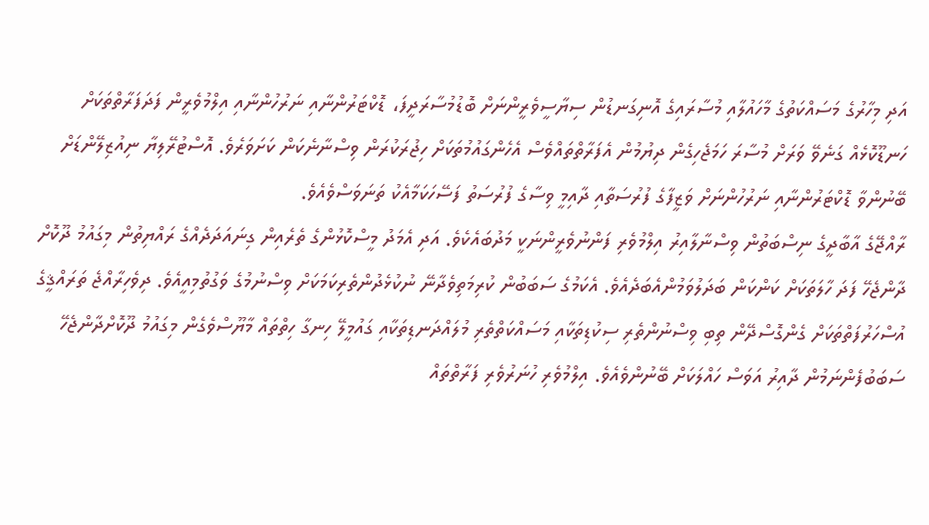އަދި މިހާރުގެ މަސައްކަތުގެ މާހައުލާއި މުސާރައިގެ އޮނިގަނޑުން ސިޔާސީވެރީންނަށް ބޮޑުމުސާރަދީފަ، ޑޮކްޓަރުންނާއި ނަރުހުންނާއި އިލްމުވެރީން ފަދަފަރާތްތަކަށް ހަނޑޫކޮޅެއް ގަނެވޭ ވަރަށް މުސާރަ ހަމަޖެހިގެން ދިޔުމުން އެފަރާތްތައްވެސް އެހެންގައުމުތަކަށް ހިޖުރަކުރަން ވިސްނާނެކަން ކަށަވަރެވެ. އޮސްޓުރޭލިޔާ ނިއުޒިލޭންޑަށް ބޭނުންވާ ޑޮކްޓަރުންނާއި ނަރުހުންނަށް ވަޒީފާގެ ފުރުސަތާއި ދާއިމީ ވިސާގެ ފުރުސަތު ފަސޭހަކަމާއެކު ތަނަވަސްވެއެވެ.
ރާއްޖޭގެ އާބާދީގެ ނިސްބަތުން ވިސްނާލާއިރު އިލްމުވެރި ފަންނުވެރީންނަކީ މަދުބައެކެވެ. އަދި އެމަދު މީސްކޮޅުންގެ ތެރެއިން ގިނައަދަދެއްގެ ރައްޔިތުން މިގައުމު ދޫކޮށް ދާންޖެހޭ ފަދަ ހާލަތަކަށް ކަންކަން ބަދަލުވަމުންއެބަދެއެވެ. އެކަމުގެ ސަބަބުން ކުރިމަތިވެދާނޭ ނުކުޅެދުންތެރިކަމަކަށް ވިސްނުމުގެ ވަގުތުމިއީއެވެ. ދިވެހިރާއްޖެ ތަރައްޤީގެ އުސްހަރުފަތްތަކަށް ގެންގޮސްދޭން ތިބި ވިސްނުންތެރި ސިކުޑިތަކާއި މަސައްކަތްތެރި މުލައްދަނޑިތަކާއި ގައުމީލޭ ހިނގާ ހިތްތައް މާޔޫސްވެގެން މިގައުމު ދޫކޮށްދާންޖެހޭ ސަބަބުފެންނަމުން ދާއިރު އަވަސް ހައްލަކަށް ބޭނުންވެއެވެ. އިލްމުވެރި ހުނަރުވެރި ފަރާތްތައް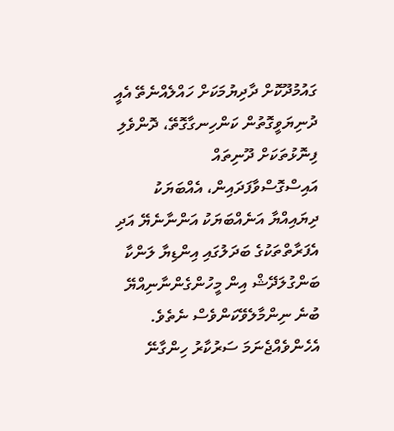ގައުމުދޫކޮށް ދާދިޔުމަކަށް ހައްލެއްނެތޭ އެއީ ދުނިޔަވީގޮތުން ކަންހިނގާގޮތޭ، ދޮންވެލި ފިނޮޅުތަކަށް ދޫނިތައް އައިސްގޮސްވާފަދައިން، އެއްބަޔަކު ދިޔައިއްޔާ އަނެއްބަޔަކު އަންނާނެޔޭ އަދި އެފަރާތްތަކުގެ ބަދަލުގައި އިންޑިޔާ ލަންކާ ބަންގުލަދޭޝް އިން މީހުންގެންނާނިއްޔޭ ބުނެ ނިންމާލެވޭކަންވެސް ނެތެވެ. އެހެންވެއްޖެނަމަ ސަރުކާރު ހިންގާނޭ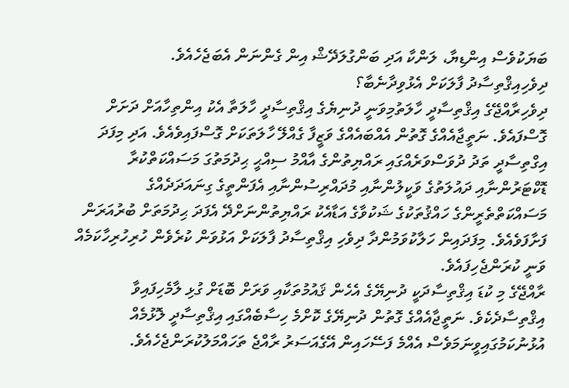ބަޔަކުވެސް އިންޑިޔާ، ލަންކާ އަދި ބަންގުލަދޭޝް އިން ގެންނަން އެބަޖެހެއެވެ.
ދިވެހިއިޤްތިސާދު ފާލަކަށް އެޅުވިދާނެބާ؟
ދިވެހިރާއްޖޭގެ އިޤްތިސާދީ ހާލަތުމިވަނީ ދުނިޔެގެ އިޤްތިސާދީ ހާލަތާ އެކު އިންތިހާއަށް ދަށަށް ގޮސްފައެވެ. ނަތީޖާއެއްގެ ގޮތުން އެއްބައެއްގެ ވަޒީފާ ގެއްލޭ ހާލަތަކަށް ގޮސްފައިވެއެވެ. އަދި މިފަދަ އިގްތިސާދީ ތަދު ދުވަސްވަރެއްގައި ރައްޔިތުންގެ އާއްމު ސިއްޙީ ޙިދުމަތުގަ މަސައްކަތްކުރާ ޑޮކްޓަރުންނާއި ދައުލަތުގެ ވަކީލުންނާއި މުދައްރިސުންނާއި އެފަންތީގެ ގިނައަދަދެއްގެ މަސައްކަތްތެރީންގެ ހައްޤުތަކުގެ ޝަކުވާގެ އަޑާއެކު ރައްޔިތުންނަށްދޭ އެފަދަ ޙިދުމަތަށް ބުރުއަރަން ފަށާފަވެއެވެ. މިފަދައިން ހަލާކުވަމުންދާ ދިވެހި އިޤްތިސާދު ފާލަކަށް އަޅުވަން ކުރެވެން ހުރިހުރިހާކަމެއް ވަނީ ކުރަންޖެހިފައެވެ.
ރާއްޖޭގެ މި ކުޑަ އިޤްތިސާދަކީ ދުނިޔޭގެ އެހެން ޤައުމުތަކާއި ވަރަށް ބޮޑަށް ގުޅި ލާމެހިފައިވާ އިޤްތިސާދެކެވެ. ނަތީޖާއެއްގެ ގޮތުން ދުނިޔޭގެ ކޮށްމެ ހިސާބެއްގައި އިޤްތިސާދީ ލޮޅުމެއް އުޅުނުކަމުގައިވީނަމަވެސް އެއްމެ ފަސޭހައިން އޭގެއަސަރު ރާއްޖެ ތަހައްމަލުކުރަންޖެހެއެވެ.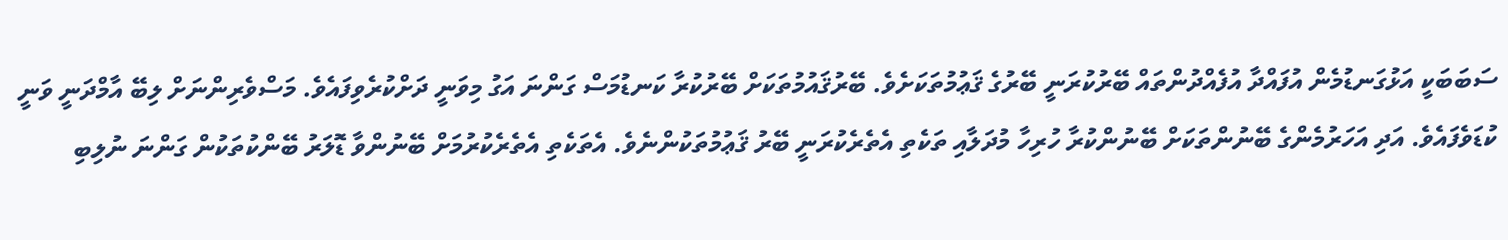ސަބަބަކީ އަޅުގަނޑުމެން އުފައްދާ އުފެއްދުންތައް ބޭރުކުރަނީ ބޭރުގެ ޤަޢުމުތަކަށެވެ. ބޭރުޤައުމުތަކަށް ބޭރުކުރާ ކަނޑުމަސް ގަންނަ އަގު މިވަނީ ދަށްކުރެވިފައެވެ. މަސްވެރިންނަށް ލިބޭ އާމްދަނީ ވަނީ ކުޑަވެފައެވެ. އަދި އަހަރުމެންގެ ބޭނުންތަކަށް ބޭނުންކުރާ ހުރިހާ މުދަލާއި ތަކެތި އެތެރެކުރަނީ ބޭރު ޤަޢުމުތަކުންނެވެ. އެތަކެތި އެތެރެކުރުމަށް ބޭނުންވާ ޑޮލަރު ބޭންކުތަކުން ގަންނަ ނުލިބި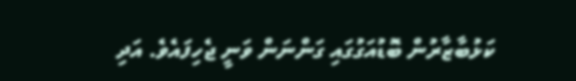ކަޅުބާޒާރުން ބޮޑުއަގުގައި ގަންނަން ވަނީ ޖެހިފައެވެ. އަދި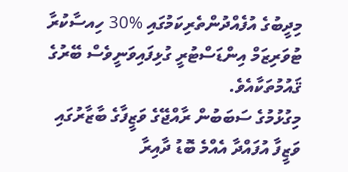މިދީބުގެ އުފެއްދުންތެރިކަމުގައި %30 ހިއސާކުރާ ޓުވަރިޒަމް އިންޑަސްޓުރީ ގުޅިފައިވަނީވެސް ބޭރުގެ ޤައުމުތަކާއެވެ.
މިގުޅުމުގެ ސަބަބުން ރާއްޖޭގެ ވަޒީފާގެ ބާޒާރުގައި ވަޒީފާ އުފައްދާ އެއްމެ ބޮޑު ދާއިރާ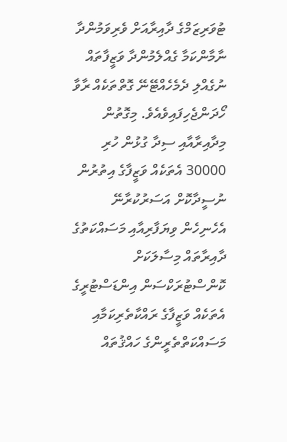ޓުވަރިޒަމްގެ ދާއިރާއަށް ވެރިވަމުންދާ ނާމާންކަމާ ގެއްލެމުންދާ ވަޒީފާތައް ނުގެއްލި ދެމެހެއްޓޭނޭ ގޮތްތަކެއް ރާވާ ހޯދަންޖެހިފައިވެއެވެ. މިގޮތުން މިދާއިރާއާއި ސިދާ ގުޅުން ހުރި 30000 އެތަކެއް ވަޒީފާގެ އިތުރުން ނުސީދާކޮށް އަސަރުކުރާނޭ އެހެނިހެން ވިޔަފާރިއާއި މަސައްކަތުގެ ދާއިރާތައް މިސާލަކަށް ކޮންސްޓުރަކްސަން އިންޑަސްޓުރީގެ އެތަކެއް ވަޒީފާގެ ރައްކާތެރިކަމާއި މަސައްކަތްތެރީންގެ ހައްޤުތައް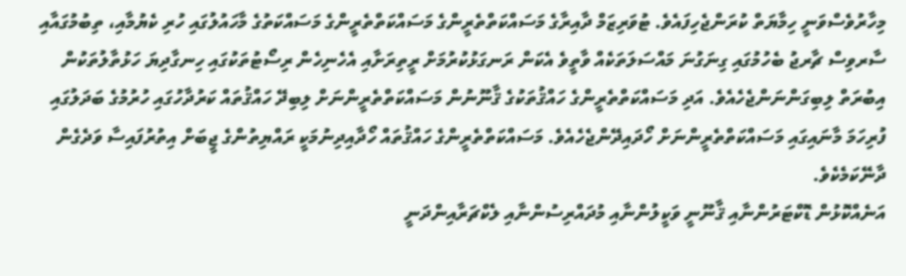މިހާރުވެސްވަނީ ހިމާޔަތް ކުރަންޖެހިފައެވެ. ޓުވަރިޒަމް ދާއިރާގެ މަސައްކަތްތެރީންގެ މަސައްކަތްތެރީންގެ މަސައްކަތުގެ މާހައުލުގައި ހުރި ކެޔުމާއި، ތިބުމުގައާއި ސާރވިސް ޗާރޖު ބެހުމުގައި ގިނަގުނަ މައްސަލަތަކެއް ވާތީވެ އެކަން ރަނގަޅުކުރުމަށް ރީތިރަށާއި އެހެނިހެން ރިސޯޓުތަކުގައި ހިނގާދިޔަ ހަޅުތާލުތަކުން އިބުރަތް ލިބިގަންނަންޖެހެއެވެ. އަދި މަސައްކަތްތެރީންގެ ހައްޤުތަކުގެ ޤާނޫނުން މަސައްކަތްތެރީންނަށް ލިބިދޭ ހައްޤުތައް ކަރުދާހުގައި ހުރުމުގެ ބަދަލުގައި ފުރިހަމަ މާނައިގައި މަސައްކަތްތެރީންނަށް ހޯދައިދޭންޖެހެއެވެ. މަސައްކަތްތެރީންގެ ހައްޤުތައް ހޯދާއިދިނުމަކީ ރައްޔިތުންގެ ޖީބަށް އިތުރުފައިސާ ވަދެގެން ދާނޭކަމެކެވެ.
އަނެއްކޮޅުން ޑޮކްޓަރުންނާއި ޤާނޫނީ ވަކީލުންނާއި މުދައްރިސުންނާއި ލެކްޗަރާއިންދަނީ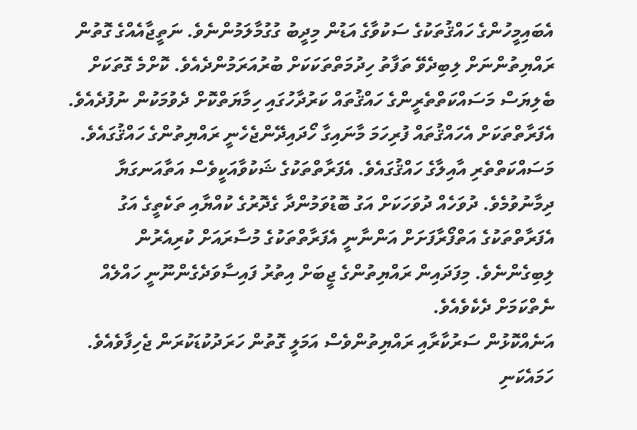އެބައިމީހުންގެ ހައްޤުތަކުގެ ސަކުވާގެ އަޑުން މިދީބު ގުގުމާލަމުންނެވެ. ނަތީޖާއެއްގެ ގޮތުން ރައްޔިތުންނަށް ލިބިދެވޭ ތަފާތު ހިދުމަތްތަކަކަށް ބުރުއަރަމުންދެއެވެ. ކޮށްމެ ގޮތަކަށް ބެލިޔަސް މަސައްކަތްތެރީންގެ ހައްޤުތައް ކަރުދާހުގައި ހިމާޔަތްކޮށް ދެވުމަކުން ނުފުދެއެވެ. އެފަރާތްތަކަށް އެހައްޤުތައް ފުރިހަމަ މާނައިގާ ހޯދައިދޭންޖެހެނީ ރައްޔިތުންގެ ހައްޤުގައެވެ. މަސައްކަތްތެރި އާއިލާގެ ހައްޤުގައެވެ. އެފަރާތްތަކުގެ ޝަކުވާއަކީވެސް އަތާއަނގަޔާ ދިމާނުވުމެވެ. ދުވަހެއް ދުވަހަކަށް އަގު ބޮޑުވަމުންދާ ގެދޮރުގެ ކުއްޔާއި ތަކެތީގެ އަގު އެފަރާތްތަކުގެ އަތްފޯރާފަށަށް އަންނާނީ އެފަރާތްތަކުގެ މުސާރައަށް ކުރިއެރުން ލިބިގެންނެވެ. މިފަދައިން ރައްޔިތުންގެ ޖީބަށް އިތުރު ފައިސާވަދެގެންނޫނީ ހައްލެއް ނެތްކަމަށް ދެކެވެއެވެ.
އަނެއްކޮޅުން ސަރުކާރާއި ރައްޔިތުންވެސް އަމަލީ ގޮތުން ހަރަދުކުޑަކުރަން ޖެހިފާވެއެވެ. ހަމައެކަނި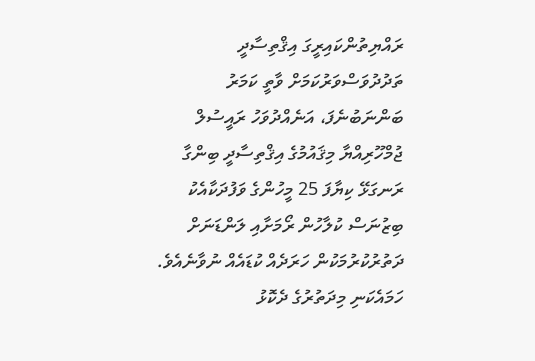ރައްޔިތުންކައިރީގަ އިޤްތިސާދީ ތަދުދުވަސްވަރުކަމަށް ވާތީ ކަމަރު ބަންނަބުނެފަ، އަނެއްދުވަހު ރައީސުލް ޖުމްހޫރިއްޔާ މިޤައުމުގެ އިޤްތިސާދީ ބިންގާ ރަނގަޅޭ ކިޔާފަ 25 މީހުންގެ ވަފުދަކާއެކު ބިޒުނަސް ކުލާހުން ރޯމަށާއި ލަންޑަނަށް ދަތުރުކުރުމަކުން ހަރަދެއް ކުޑައެއް ނުވާނެއެވެ. ހަމައެކަނި މިދަތުރުގެ ދެކޮޅު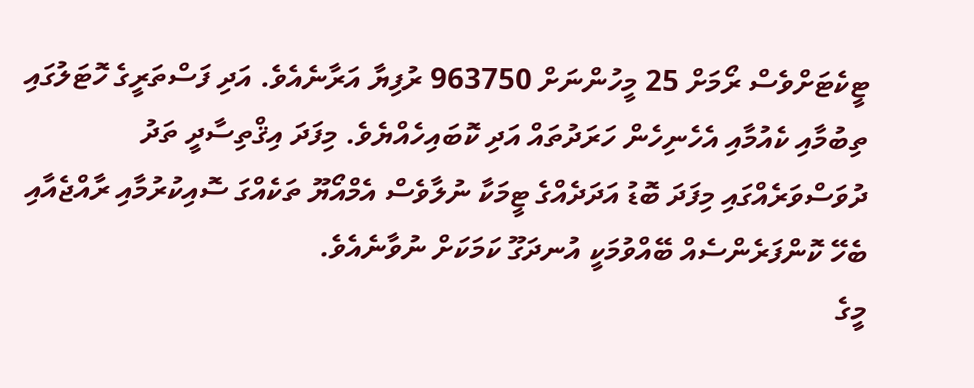ޓީކެޓަށްވެސް ރޯމަށް 25 މީހުންނަށް 963750 ރުފިޔާ އަރާނެއެވެ. އަދި ފަސްތަރީގެ ހޮޓަލުގައި ތިބުމާއި ކެއުމާއި އެހެނިހެން ހަރަދުތައް އަދި ކޮބައިހެއްޔެވެ. މިފަދަ އިޤްތިސާދީ ތަދު ދުވަސްވަރެއްގައި މިފަދަ ބޮޑު އަދަދެއްގެ ޓީމަކާ ނުލާވެސް އެމްއޯޔޫ ތަކެއްގަ ސޮއިކުރުމާއި ރާއްޖެއާއި ބެހޭ ކޮންފަރެންސެއް ބޭއްވުމަކީ އުނދަގޫ ކަމަކަށް ނުވާނެއެވެ.
މީގެ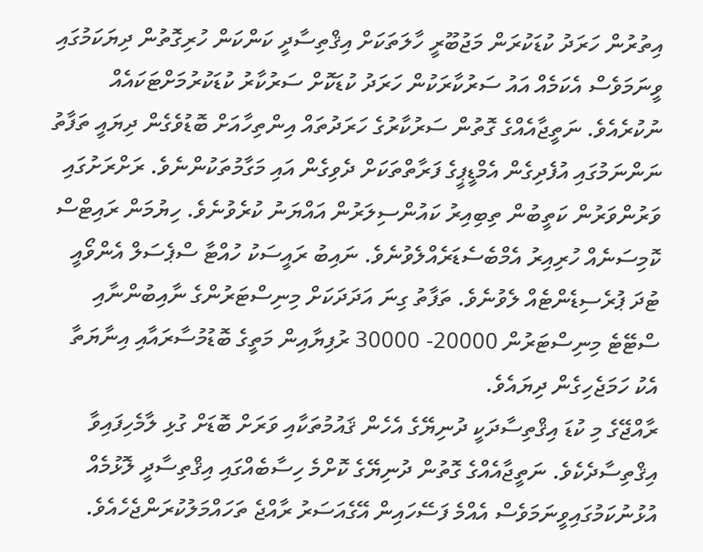އިތުރުން ހަރަދު ކުޑަކުރަން މަޖުބޫރީ ހާލަތަކަށް އިޤްތިސާދީ ކަންކަން ހުރިގޮތުން ދިޔަކަމުގައި ވީނަމަވެސް އެކަމެއް އައު ސަރުކާރަކުން ހަރަދު ކުޑަކޮށް ސަރުކާރު ކުޑަކުރުމަށްޓަކައެއް ނުކުރެއެވެ. ނަތީޖާއެއްގެ ގޮތުން ސަރުކާރުގެ ހަރަދުތައް އިންތިހާއަށް ބޮޑުވެގެން ދިޔައީ ތަފާތު ނަންނަމުގައި އުފެދިގެން އެމްޑީޕީގެ ފަރާތްތަކަށް ދެވިގެން އައި މަގާމުތަކުންނެވެ. ރަށްރަށުގައި ވަރުންވަރުން ކަތީބުން ތިބިއިރު ކައުންސިލަރުން އައްޔަނު ކުރެވުނެވެ. ހިޔުމަން ރައިޓްސް ކޮމިސަނެއް ހުރިއިރު އެމްބެސެޑަރެއްލެވުނެވެ. ނައިބު ރައީސަކު ހުއްޓާ ސްޕެސަލް އެންވޯއީ ޓުދަ ޕުރެސިޑެންޓެއް ލެވުނެވެ. ތަފާތު ގިނަ އަދަދަކަށް މިނިސްޓަރުންގެ ނާއިބުންނާއި ސްޓޭޓެ މިނިސްޓަރުން 20000- 30000 ރުފިޔާއިން މަތީގެ ބޮޑުމުސާރައާއި އިނާޔަތާ އެކު ހަމަޖެހިގެން ދިޔައެވެ.
ރާއްޖޭގެ މި ކުޑަ އިޤްތިސާދަކީ ދުނިޔޭގެ އެހެން ޤައުމުތަކާއި ވަރަށް ބޮޑަށް ގުޅި ލާމެހިފައިވާ އިޤްތިސާދެކެވެ. ނަތީޖާއެއްގެ ގޮތުން ދުނިޔޭގެ ކޮށްމެ ހިސާބެއްގައި އިޤްތިސާދީ ލޮޅުމެއް އުޅުނުކަމުގައިވީނަމަވެސް އެއްމެ ފަސޭހައިން އޭގެއަސަރު ރާއްޖެ ތަހައްމަލުކުރަންޖެހެއެވެ.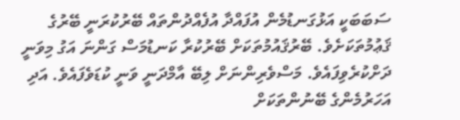ސަބަބަކީ އަޅުގަނޑުމެން އުފައްދާ އުފެއްދުންތައް ބޭރުކުރަނީ ބޭރުގެ ޤަޢުމުތަކަށެވެ. ބޭރުޤައުމުތަކަށް ބޭރުކުރާ ކަނޑުމަސް ގަންނަ އަގު މިވަނީ ދަށްކުރެވިފައެވެ. މަސްވެރިންނަށް ލިބޭ އާމްދަނީ ވަނީ ކުޑަވެފައެވެ. އަދި އަހަރުމެންގެ ބޭނުންތަކަށް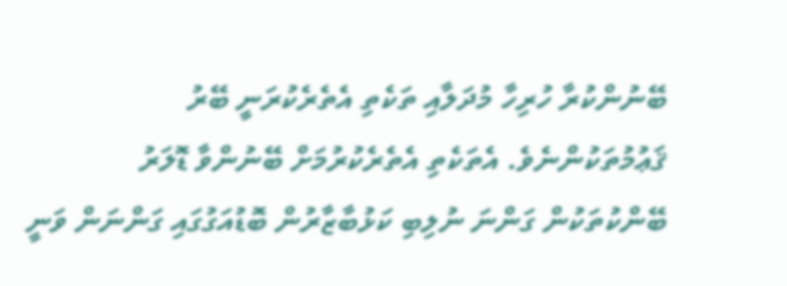ބޭނުންކުރާ ހުރިހާ މުދަލާއި ތަކެތި އެތެރެކުރަނީ ބޭރު ޤަޢުމުތަކުންނެވެ. އެތަކެތި އެތެރެކުރުމަށް ބޭނުންވާ ޑޮލަރު ބޭންކުތަކުން ގަންނަ ނުލިބި ކަޅުބާޒާރުން ބޮޑުއަގުގައި ގަންނަން ވަނީ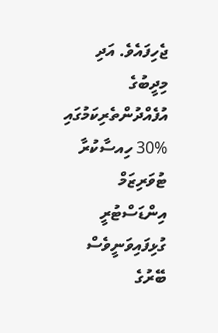ޖެހިފައެވެ. އަދި މިދީބުގެ އުފެއްދުންތެރިކަމުގައި %30 ހިއސާކުރާ ޓުވަރިޒަމް އިންޑަސްޓުރީ ގުޅިފައިވަނީވެސް ބޭރުގެ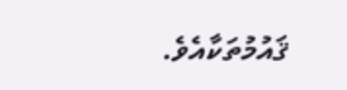ޤައުމުތަކާއެވެ.